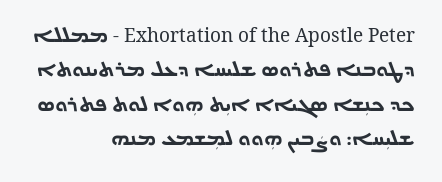Exhortation of the Apostle Peter - ܡܡܠܠܐ ܕܛܘܒܢܐ ܦܬܪܘܣ ܫܠܝܚܐ ܕܥܠ ܡܪܬܝܢܘܬܐ
ܟܕ ܟܢܼܫܐ ܣܓܝܐܐ ܐܝܼܬ ܗܼܘܐ ܠܘܬ ܦܬܪܘܣ ܫܠܝܼܚܐ: ܘܨܿܒܝܢ ܗܼܘܘ ܠܡܼܫܡܥ ܡܢܗ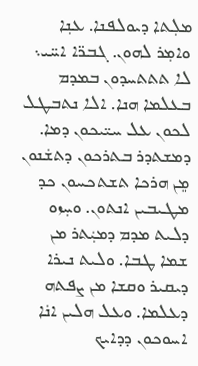ܡܠܼܬܐ ܕܝܘܠܦܢܐ. ܥܢܼܐ ܘܐܡܼܪ ܠܗܘܢ. ܓܒܪ̈ܐ ܐܚ̈ܝ܆ ܠܐ ܬܬܬܚܕܘܢ ܒܡܕܡ ܒܥܠܡܐ ܗܢܐ. ܐܠܐ ܢܬܒܛܠ ܠܟܘܢ ܥܠ ܚܝ̈ܝܟܘܢ ܕܡܐ. ܕܡܫܬܕܪ ܒܬܪܟܘܢ ܕܬܫܿܢܘܢ ܡܸܢ ܗܪܟܐ ܬܫܬܟܚܘܢ ܟܕ ܡܛܝܒܝܢ ܐܢܬܘܢ. ܘܚܼܙܘ ܕܠܝܬ ܡܕܡ ܕܡܝܼܿܬܪ ܡܢ ܫܡܐ ܛܒܐ. ܘܠܝܬ ܢܝܪܐ ܕܝܩܝܪ ܘܩܫܐ ܡܢ ܨܦܬܗ ܕܥܠܡܐ. ܘܥܠ ܗܠܝܢ ܐܢܿܐ ܐܚܘܟܘܢ ܕܕܐܝܟ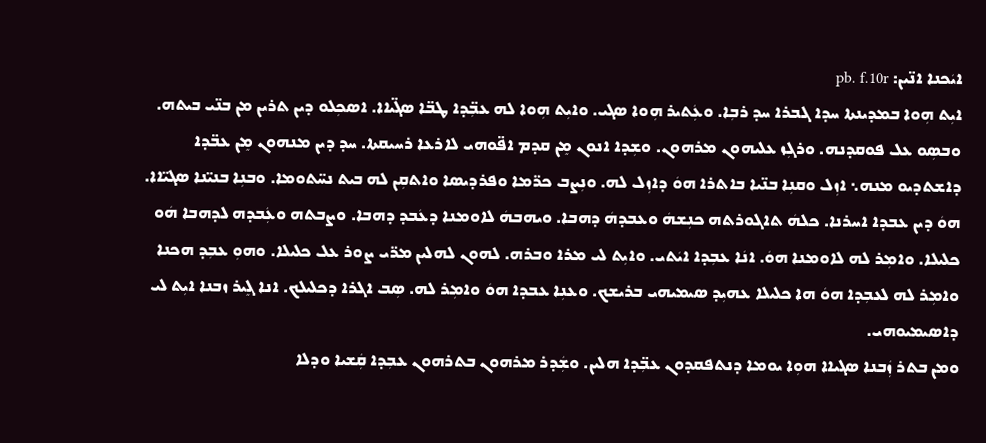ܐܝܿܟܢܐ ܐܢ̈ܝܢ: pb. f.10r
ܐܝܼܬ ܗܼܘܐ ܒܡܕܝܢܬܐ ܚܕܐ ܓܒܪܐ ܚܕ ܪܒܼܐ. ܘܥܲܬܝܪ ܗܼܘܐ ܣܓܝ. ܘܐܝܼܬ ܗܼܘܐ ܠܗ ܥܒܼ̈ܕܐ ܛܒ̈ܐ ܣܓ̈ܝܐܐ. ܐܣܟܼܠܘ ܕܝܢ ܬܪܝܢ ܡܢ ܒܢ̈ܝ ܒܝܬܗ. ܘܒܣܼܘ ܥܠ ܦܘܩܕܢܗ. ܘܪܓܼܙ ܥܠܝܗܘܢ ܡܪܗܘܢ. ܘܫܼܕܐ ܐܢܘܢ ܡܸܢ ܩܕܡ ܐܦ̈ܘܗܝ ܠܐܪܥܐ ܪܚܝܩܬܐ. ܚܕ ܕܝܢ ܡܢܗܘܢ ܡܸܢ ܥܒ̈ܕܐ ܕܐܫܬܕܝܘ ܡܢܗ܆ ܐܙܼܠ ܘܩܢܼܐ ܒܢ̈ܝܐ ܒܐܬܪܐ ܗܘܿ ܕܐܙܼܠ ܠܗ. ܘܢܼܨܒ ܟܪ̈ܡܐ ܘܦܪܕܝܣܐ ܘܐܬܩܼܢ ܠܗ ܒܝܬ ܢܚ̈ܬܘܡܐ. ܘܒܢܼܐ ܒܢܝ̈ܢܐ ܣܓܝ̈ܐܐ. ܗܘܿ ܕܝܢ ܥܒܕܐ ܐܚܪܢܐ. ܟܠܗܿ ܬܐܓܘܪܬܗ ܟܢܼܫܗܿ ܘܥܒܕܗܿ ܕܗܒܐ. ܘܝܗܒܗܿ ܠܐܘܡܢܐ ܕܥܿܒܕ ܕܗܒܐ. ܘܨܒܬܗ ܘܥܲܒܕܗ ܠܕܗܒܐ ܗܿܘ ܟܠܝܠܐ. ܘܐܡܼܪ ܠܗ ܠܐܘܡܢܐ ܗܘܿ. ܐܢܿܐ ܥܒܼܕܐ ܐܝܿܬܝ. ܘܐܝܼܬ ܠܝ ܡܪܐ ܘܒܪܗ. ܠܗܘܢ ܠܗܠܝܢ ܡܪ̈ܝ ܨܘܪ ܥܠ ܟܠܝܠܐ. ܘܗܘܼ ܥܒܼܕ ܗܟܢܐ ܘܐܡܼܪ ܠܗ ܠܥܒܼܕܐ ܗܘܿ ܗܐ ܟܠܝܠܐ ܥܗܝܼܕ ܣܝܡܝܗܝ ܒܪܝܫܟ. ܘܥܢܼܐ ܥܒܕܐ ܗܘܿ ܘܐܡܼܪ ܠܗ. ܣܼܒ ܐܓܪܐ ܕܟܠܝܠܟ. ܐܢܐ ܓܸܝܪ ܙܒܢܐ ܐܝܼܬ ܠܝ ܕܐܣܝܡܝܘܗܝ.
ܘܡܢ ܒܬܪ ܙܲܒܢܐ ܣܓܝܐܐ ܗܘܼܐ ܝܘܡܐ ܕܢܬܦܩܕܘܢ ܥܒܼ̈ܕܐ ܗܠܝܢ. ܘܫܲܕܪ ܡܪܗܘܢ ܒܬܪܗܘܢ ܥܒܼܕܐ ܩܲܫܝܐ ܘܕܠܐ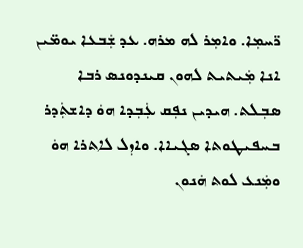ܪ̈ܚܡܼܐ. ܘܐܡܼܪ ܠܗ ܡܪܗ. ܥܕ ܫܲܒܥܐ ܝܘܡ̈ܝܢ ܐܢܐ ܡܲܝܬܝܬ ܠܗܘܢ ܩܝܢܕܘܢܣ ܪܒܐ ܣܒܼܠܬ. ܗܝܕܝܢ ܢܦܼܩ ܥܲܒܼܕܐ ܗܘܿ ܕܐܫܬܲܕܪ ܒܚܦܝܛܘܬܐ ܣܓܝܐܐ. ܘܐܙܼܠ ܠܐܬܪܐ ܗܘܿ ܘܡܲܢܥ ܠܘܬ ܗܿܢܘܢ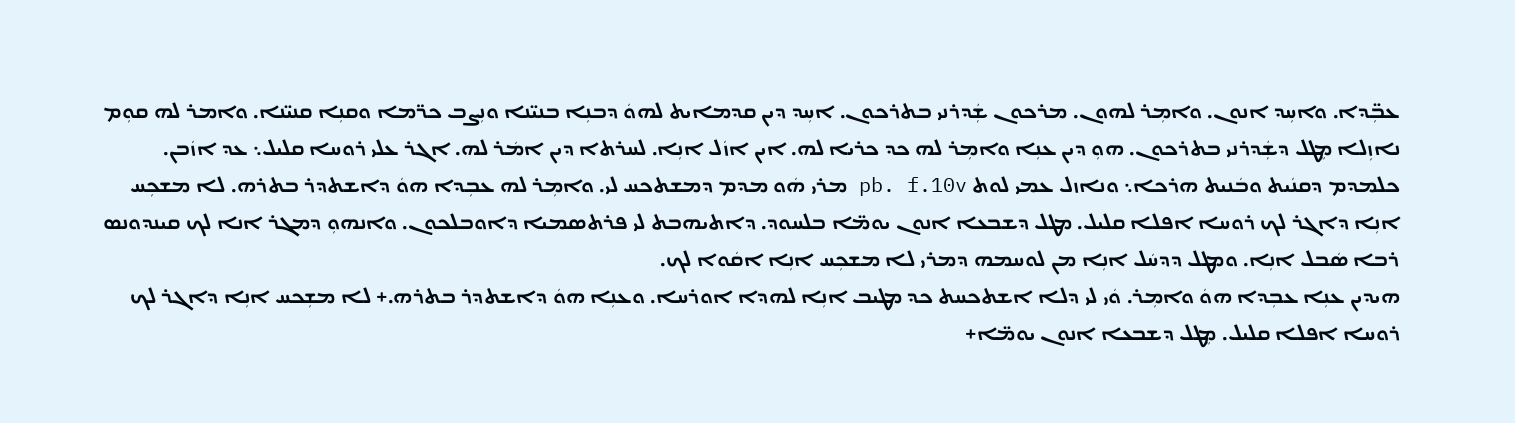ܥܒܼ̈ܕܐ. ܘܐܚܼܕ ܐܢܘܢ. ܘܐܡܼܪ ܠܗܘܢ. ܡܪܟܘܢ ܫܲܕܪܢܝ ܒܬܪܟܘܢ. ܐܚܼܕ ܕܝܢ ܩܕܡܐܝܬ ܠܗܘܿ ܕܒܢܼܐ ܒܢܝ̈ܢܐ ܘܢܼܨܒ ܟܪ̈ܡܐ ܘܩܢܼܐ ܩܢܝ̈ܢܐ. ܘܐܡܪ ܠܗ ܩܘܼܡ ܢܐܙܼܠܐ ܡܸܛܠ ܕܫܲܕܪܢܝ ܒܬܪܟܘܢ. ܗܘܼ ܕܝܢ ܥܢܼܐ ܘܐܡܼܪ ܠܗ ܟܕ ܟܪܝܐ ܠܗ. ܐܝܢ ܐܙܿܠ ܐܢܼܐ. ܠܚܪܬܐ ܕܝܢ ܐܡܿܪ ܠܗ. ܐܓܪ ܥܠܝ ܪܘܚܐ ܩܠܝܠ܆ ܥܕ ܐܙܿܒܢ. ܟܠܡܕܡ ܕܩܢܿܝܬ ܘܒܿܢܝܬ ܗܪܟܐ܆ ܘܢܐܙܠ ܥܡܝ ܠܘܬ pb. f.10v ܡܪܝ ܗܿܘ ܡܕܡ ܕܡܫܬܟܚ ܠܝ. ܘܐܡܼܪ ܠܗ ܥܒܼܕܐ ܗܘܿ ܕܐܫܬܕܪ ܒܬܪܗ. ܠܐ ܡܫܟܼܚ ܐܢܼܐ ܕܐܓܪ ܠܟ ܪܘܚܐ ܐܦܠܐ ܩܠܝܠ. ܡܛܠ ܕܫܒܥܐ ܐܢܘܢ ܝܘܡ̈ܐ ܒܠܚܘܕ. ܕܐܬܝܗܒܬ ܠܝ ܦܪܬܣܡܝܐ ܕܐܘܒܠܟܘܢ. ܘܐܢܗܘܼ ܕܡܓܪ ܐܢܐ ܠܟ ܩܝܢܕܘܢܣ ܪܒܐ ܣܿܒܠ ܐܢܼܐ. ܘܡܛܠ ܕܕܚܿܠ ܐܢܼܐ ܡܢ ܠܘܚܡܗ ܕܡܪܝ ܠܐ ܡܫܟܼܚ ܐܢܼܐ ܐܩܿܘܐ ܠܟ.
ܗܝܕܝܢ ܥܢܼܐ ܥܒܼܕܐ ܗܘܿ ܘܐܡܼܪ. ܘܿܝ ܠܝ ܕܠܐ ܐܫܬܟܚܬ ܟܕ ܡܛܝܒ ܐܢܼܐ ܠܗܕܐ ܐܘܪܚܐ. ܘܥܢܼܐ ܗܘܿ ܕܐܫܬܕܪ ܒܬܪܗ.+ ܠܐ ܡܫܼܟܚ ܐܢܼܐ ܕܐܓܪ ܠܟ ܪܘܚܐ ܐܦܠܐ ܩܠܝܠ. ܡܸܛܠ ܕܫܒܥܐ ܐܢܘܢ ܝܘܡ̈ܐ+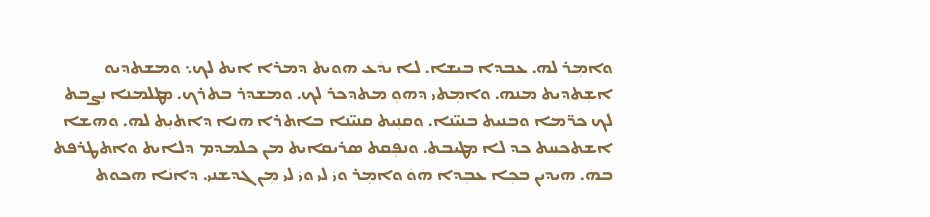ܘܐܡܼܪ ܠܗ. ܥܒܕܐ ܒܝܫܐ. ܠܐ ܝܕܿܥ ܗܘܝܬ ܕܡܪܐ ܐܝܬ ܠܟ܆ ܘܡܫܬܕܝܘ ܐܫܼܬܕܝܬ ܡܢܗ. ܘܐܡܼܬܝ ܕܗܘܼ ܡܬܕܟܪ ܠܟ. ܘܡܫܕܪ ܒܬܪܟ. ܡܛܠܡܢܐ ܢܼܨܒܬ ܠܟ ܟܪ̈ܡܐ ܘܒܢܝܬ ܒܢܝ̈ܢܐ. ܘܩܢܼܝܬ ܩܢܝ̈ܢܐ ܒܐܬܪܐ ܗܢܐ ܕܐܬܝܼܬ ܠܗ. ܘܗܫܐ ܐܫܬܟܚܬ ܟܕ ܠܐ ܡܛܝܒܬ. ܘܢܦܼܩܬ ܣܪܝܩܐܝܬ ܡܢ ܟܠܡܕܡ ܕܠܐܝܬ ܘܐܬܛܪܦܬ ܒܗ. ܗܝܕܝܢ ܒܟܼܐ ܥܒܼܕܐ ܗܘܿ ܘܐܡܼܪ ܘܝܿ ܠܝ ܘܝܿ ܠܝ ܡܼܢ ܓܕܫܢܝ. ܕܐܢܿܐ ܗܟܘܬ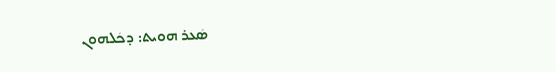ܣܿܥܪ ܗܘܝܬ: ܕܟܿܠܗܘܢ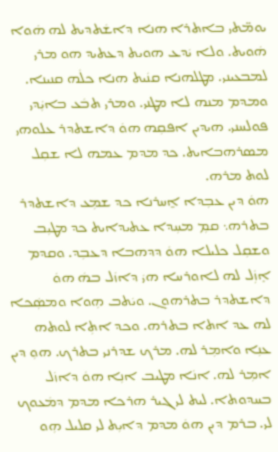ܝܘܡ̈ܬܝ ܒܐܬܪܐ ܗܢܐ ܕܐܫܿܬܕܝܬ ܠܗ ܗܿܘܐ ܗܿܘܝܬ. ܘܠܐ ܝܿܕܥ ܗܘܝܬ ܕܥܬܝܕ ܗܘ ܡܪܝ ܠܡܒܥܝܢܝ. ܡܛܠܗܢܐ ܩܢܿܝܬ ܗܢܐ ܟܠܿܗ ܩܢܝܢܐ. ܘܡܕܡ ܡܢܗ ܠܐ ܡܛܢܝ. ܘܡܪܝ ܬܒܿܥ ܒܐܝܲܕܝ ܦܘܠܚܢܝ. ܗܝܕܝܢ ܐܦܩܼܗ ܗܘܿ ܕܐܫܬܕܪ ܥܠܘܗܝ ܡܣܪܗܒܐܝܬ. ܟܕ ܡܕܡ ܥܡܗ ܠܐ ܫܩܼܠ ܠܘܬ ܡܪܗ.
ܗܘܿ ܕܝܢ ܥܒܼܕܐ ܐ̱ܚܪܢܐ ܟܕ ܫܡܼܥ ܕܐܫܬܕܪ ܒܬܪܗ܆ ܩܡܼ ܡܚܼܕܐ ܥܬܝܕܐܝܬ ܟܕ ܡܛܝܼܒ ܘܫܩܼܠ ܟܠܝܠܐ ܗܘܿ ܕܕܗܒܐ ܕܥܒܼܕ. ܘܩܕܡ ܐܸܙܲܠ ܠܗ ܠܐܘܪܚܐ ܗܝܿ ܕܐܙܿܠ ܒܗܿ ܗܘܿ ܕܐܫܬܕܪ ܒܬܪܗܘܢ. ܘܝܿܬܒ ܗܼܘܐ ܘܡܣܲܟܐ ܠܗ ܥܕ ܐܬܐ ܒܬܪܗ. ܘܟܕ ܐܬܼܐ ܠܘܬܗ ܥܢܼܐ ܘܐܡܼܪ ܠܗ. ܡܪܟ ܫܕܪܢܝ ܒܬܪܟ. ܗܘܼ ܕܝܢ ܐܡܼܪ ܠܗ. ܐܢܿܐ ܡܛܝܒ ܐܢܼܐ ܗܘܿ ܕܐܙܿܠ ܒܚܕܘܬܐ. ܠܝܬ ܠܝ ܓܝܪ ܗܪܟܐ ܡܕܡ ܕܡܿܥܘܟ ܠܝ. ܒܪܡ ܕܝܢ ܗܘܿ ܡܕܡ ܕܐܝܼܬ ܠܝ ܩܠܝܠ ܗܼܘ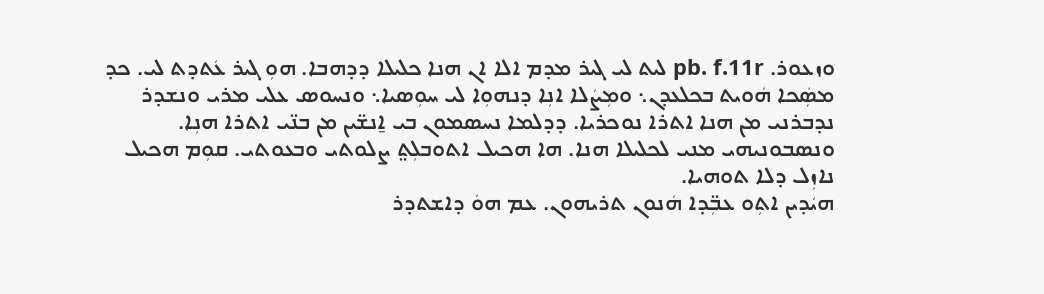ܘܙܥܘܪ. pb. f.11r ܠܝܬ ܠܝ ܓܝܪ ܡܕܡ ܐܠܐ ܐܢ ܗܢܐ ܟܠܝܠܐ ܕܕܗܒܐ. ܗܘܼ ܓܝܪ ܥܿܬܕܬ ܠܝ. ܟܕ ܡܣܲܟܐ ܗܿܘܝܬ ܒܟܠܥܕܢ܆ ܘܡܼܨܿܠܐ ܐܢܼܐ ܕܢܗܘܼܐ ܠܝ ܚܘܼܣܝܐ܆ ܘܢܚܘܣ ܥܠܝ ܡܪܝ ܘܢܫܕܪ ܢܕܒܪܢܝ ܡܢ ܗܢܐ ܐܬܪܐ ܢܘܟܪܝܐ. ܕܕܠܡܐ ܢܚܣܡܘܢ ܒܝ ܐ̱ܢܫ̈ܝܢ ܡܢ ܒܢ̈ܝ ܐܬܪܐ ܗܢܼܐ. ܘܢܣܒܘܢܝܗܝ ܡܢܝ ܠܟܠܝܠܐ ܗܢܐ. ܗܐ ܗܟܝܠ ܐܬܘܒܠܼܬ݀ ܨܠܘܬܝ ܘܒܥܘܬܝ. ܩܘܼܡ ܗܟܝܠ ܢܐܙܼܠ ܕܠܐ ܬܘܗܝܐ.
ܗܝܿܕܝܢ ܐܬܼܘ ܥܒܼ̈ܕܐ ܗܿܢܘܢ ܬܪܝܗܘܢ. ܥܡ ܗܘܿ ܕܐܫܬܕܪ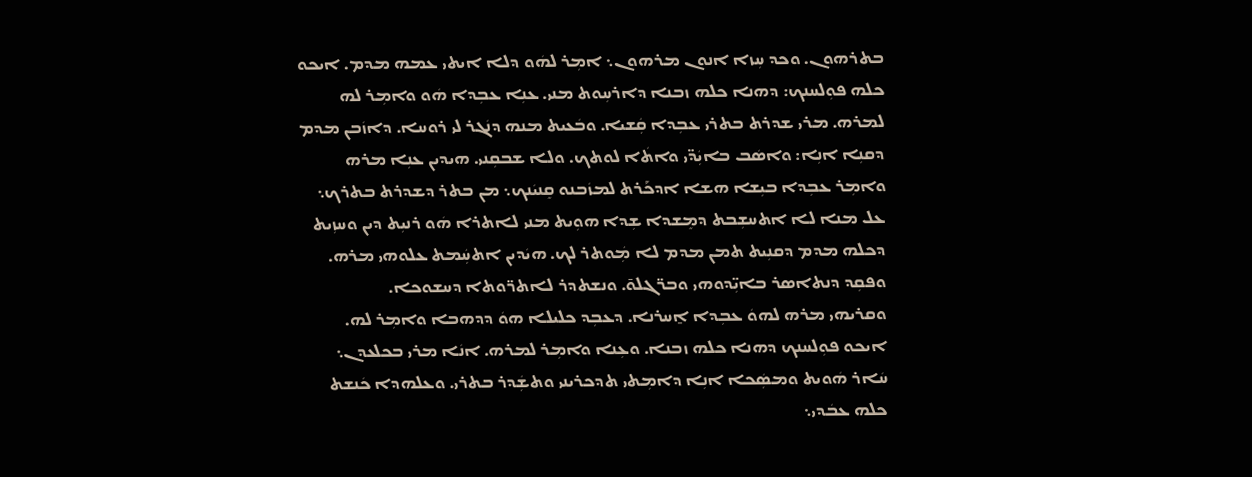ܒܬܪܗܘܢ. ܘܟܕ ܚܼܙܐ ܐܢܘܢ ܡܪܗܘܢ܆ ܐܡܼܪ ܠܗܿܘ ܕܠܐ ܐܝܬܝ ܥܡܗ ܡܕܡ. ܐܝܟܘ ܟܠܗ ܦܘܼܠܚܢܟ: ܕܗܢܐ ܟܠܗ ܙܒܢܐ ܕܐܪܚܼܘܬ ܡܢܝ. ܥܢܼܐ ܥܒܼܕܐ ܗܿܘ ܘܐܡܼܪ ܠܗ ܠܡܪܗ. ܡܪܝ ܫܕܪܬ ܒܬܪܝ ܥܒܼܕܐ ܩܲܫܝܐ. ܘܒܿܥܝܬ ܡܢܗ ܕܢܿܓܪ ܠܝ ܪܘܚܐ. ܕܐܙܿܒܢ ܡܕܡ ܕܩܢܼܐ ܐܢܼܐ: ܘܐܣܿܒ ܒܐܝܲܕ̈ܝ ܘܐܬܿܐ ܠܘܬܟ. ܘܠܐ ܫܒܩܼܢܝ. ܗܝܕܝܢ ܥܢܼܐ ܡܪܗ ܘܐܡܼܪ ܥܒܼܕܐ ܒܝܼܫܐ ܗܫܐ ܐܕܟܰܪܬ ܠܡܙܿܒܢܘ ܩܸܢܝܿܢܟ܆ ܡܢ ܒܬܪ ܕܫܕܪܬ ܒܬܪܟ܆ ܥܠ ܡܢܐ ܠܐ ܐܬܚܫܼܒܬ ܕܡܸܫܕܐ ܫܼܕܐ ܗܘܼܝܬ ܡܢܝ ܠܐܬܪܐ ܗܿܘ ܪܢܝܼܬ ܕܝܢ ܘܚܙܼܝܬ ܕܟܠܗ ܡܕܡ ܕܩܢܼܝܬ ܬܡܢ ܡܕܡ ܠܐ ܡܲܘܬܪ ܠܟ. ܗܝܿܕܝܢ ܐܬܚܲܡܬ ܥܠܘܗܝ ܡܪܗ. ܘܦܩܼܕ ܕܢܬܐܣܪ ܒܐܝܼ̈ܕܘܗܝ ܘܒܪ̈ܓܠܘ̄. ܘܢܫܬܕܪ ܠܐܬܪ̈ܘܬܐ ܕܚܫܘܟܐ.
ܘܩܪܝܗܝ ܡܪܗ ܠܗܘܿ ܥܒܼܕܐ ܐ̱ܚܪܢܐ. ܕܥܒܼܕ ܟܠܝܠܐ ܗܘܿ ܕܕܗܒܐ ܘܐܡܼܪ ܠܗ. ܐܝܟܘ ܦܘܼܠܚܢܟ ܕܗܢܐ ܟܠܗ ܙܒܢܐ. ܘܥܼܢܐ ܘܐܡܼܪ ܠܡܪܗ. ܐܢܿܐ ܡܪܝ ܒܟܠܥܕܢ܆ ܚܿܐܪ ܗܿܘܝܬ ܘܡܣܲܟܐ ܐܢܼܐ ܕܐܡܼܬܝ ܬܕܟܪܝܢܝ ܘܬܫܲܕܪ ܒܬܪܝ. ܘܥܠܗܕܐ ܟܿܢܫܬ ܟܠܗ ܥܒܿܕܝ܆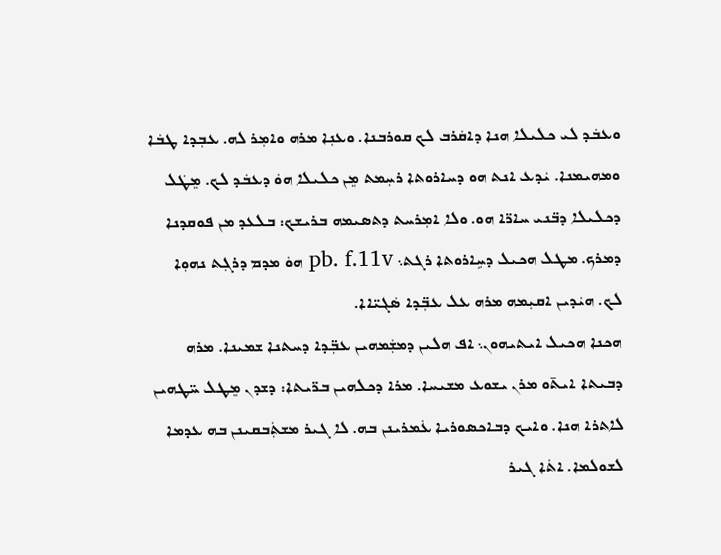ܘܥܒܿܕ ܠܝ ܟܠܝܠܐ ܗܢܐ ܕܐܩܿܪܒ ܠܟ ܩܘܪܒܢܐ. ܘܥܢܼܐ ܡܪܗ ܘܐܡܼܪ ܠܗ. ܥܒܼܕܐ ܛܒܿܐ ܘܡܗܝܡܢܐ. ܝܿܕܥ ܐܢܬ ܗܘ ܕܚܐܪܘܬܐ ܪܚܼܡܬ ܡܸܢ ܟܠܝܠܐ ܗܘܿ ܕܥܒܿܕ ܠܟ. ܡܸܛܿܠ ܕܟܠܝܠܐ ܕܒ̈ܢܝ ܚܐܪ̈ܐ ܗܘ. ܘܠܐ ܐܡܼܪܚܬ ܕܬܣܝܡܗ ܒܪܝܫܟ: ܒܠܥܕ ܡܢ ܦܘܩܕܢܐ ܕܡܪܟ. ܡܛܠ ܗܟܝܠ ܕܚܹܐܪܘܬܐ ܪܓܬ܆ pb. f.11v ܗܘܿ ܡܕܡ ܕܪܓܼܬ ܢܗܘܼܐ ܠܟ. ܗܝܿܕܝܢ ܐܩܝܼܡܗ ܡܪܗ ܥܠ ܥܒܼ̈ܕܐ ܣܿܓܝ̈ܐܐ.
ܗܟܢܐ ܗܟܝܠ ܐܝܬܝܗܘܢ܆ ܐܦ ܗܠܝܢ ܕܡܫܲܡܗܝܢ ܥܒܼ̈ܕܐ ܕܚܬܢܐ ܫܡܝܢܐ. ܡܪܗ ܕܒܝܬܐ ܐܝܬ̄ܘ ܡܪܢ ܝܫܘܥ ܡܫܝܚܐ. ܡܪܐ ܕܟܠܗܝܢ ܒܪ̈ܝܬܐ: ܕܫܕܢ ܡܸܛܠ ܚ̈ܛܗܝܢ ܠܐܬܪܐ ܗܢܐ. ܘܐܝܟ ܕܒܐܟܣܘܪܝܐ ܥܿܡܪܝܢܢ ܒܗ. ܠܐ ܓܝܪ ܡܫܬܲܒܩܝܢܢ ܒܗ ܥܕܡܐ ܠܫܘܠܡܐ. ܐܬܿܐ ܓܝܪ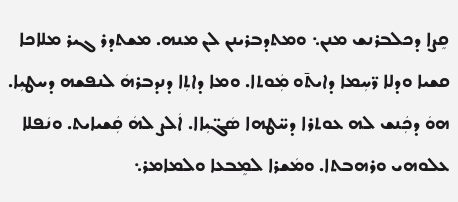ܩܸܨܐ ܕܟܠܒܪܢܫ ܡܢܢ܆ ܘܡܬܕܒܪܝܢܢ ܠܢ ܡܢܗ. ܡܫܬܕܪ ܓܝܪ ܡܠܐܟܐ ܩܫܝܐ ܘܕܠܐ ܪ̈ܚܼܡܐ ܕܐܝܬ̄ܘ ܡܲܘܬܐ. ܘܡܐ ܕܐܬܼܐ ܕܢܕܒܪܗܿ ܠܢܦܫܗ ܕܚܛܝܼܐ. ܗܘܿ ܕܟܲܢܫ ܠܗ ܥܘܬܪܐ ܕܚ̈ܛܗܐ ܣܿܓ̈ܝܼܐܐ. ܐܿܠܨ ܠܗܿ ܩܲܫܝܐܝܬ. ܘܢܿܦܠܐ ܥܠܘܗܝ ܘܪܗܒܬܐ. ܘܡܿܫܪܐ ܠܡܸܒܥܐ ܘܠܡܐܡܪ܆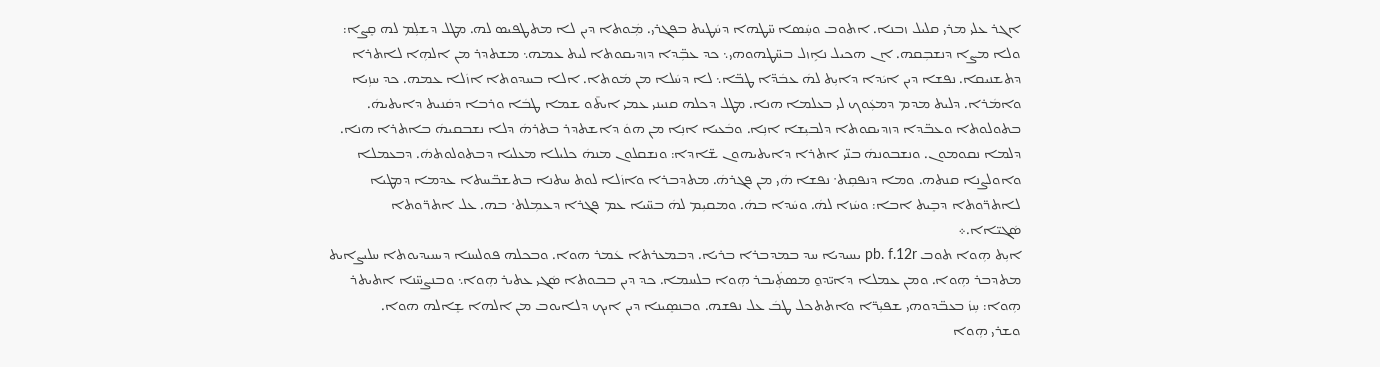ܐܓܪ ܥܠܝ ܡܪܝ ܩܠܝܠ ܙܒܢܐ. ܐܬܘܒ ܘܚܲܣܐ ܚ̈ܛܗܐ ܕܚܿܛܝܬ ܒܦܓܪܝ. ܡܲܘܬܐ ܕܝܢ ܠܐ ܡܬܛܦܝܣ ܠܗ. ܡܛܠ ܕܫܠܼܡ ܠܗ ܩܸܨܐ: ܘܠܐ ܡܨܐ ܕܢܫܒܼܩܗ. ܐܢ ܗܟܝܠ ܢܐܹܙܠ ܒܚ̈ܛܗܘܗܝ܆ ܟܕ ܥܒܼ̈ܕܐ ܕܙܕܝܩܘܬܐ ܠܝܬ ܥܡܗ܆ ܡܫܬܕܪ ܡܢ ܐܠܗܼܐ ܠܐܬܪܐ ܕܬܫܢܝܩܐ. ܢܦܫܐ ܕܝܢ ܐܝܿܕܐ ܕܐܝܼܬ ܠܗܿ ܥܒܿܕ̈ܐ ܛܒ̈ܐ܆ ܠܐ ܕܚܿܠܐ ܡܢ ܡܿܘܬܐ. ܐܠܐ ܒܚܕܘܬܐ ܐܙܿܠܐ ܥܡܗ. ܟܕ ܚܙܼܝܐ ܘܐܡܿܪܐ. ܕܠܝܬ ܡܕܡ ܕܡܥܲܘܟ ܠܝ ܒܥܠܡܐ ܗܢܐ. ܡܛܠ ܕܟܠܗ ܩܢܝܢܝ ܥܡܝ ܐܝܬ̄ܘ ܫܡܐ ܛܒܿܐ ܘܪܒܐ ܕܩܿܢܝܬ ܕܐܝܬܝܗܿ. ܒܬܘܠܘܬܐ ܘܥܒ̈ܕܐ ܕܙܕܝܩܘܬܐ ܕܠܒܝܼܫܐ ܐܢܼܐ. ܘܒܿܥܝܐ ܐܢܼܐ ܡܢ ܗܘܿ ܕܐܫܬܕܪ ܒܬܪܗܿ ܕܠܐ ܢܫܒܩܝܗܿ ܒܐܬܪܐ ܗܢܐ. ܕܠܡܐ ܢܩܘܡܘܢ. ܘܢܫܒܘܢܗܿ ܒܢ̈ܝ ܐܬܪܐ ܕܐܝܬܝܗܘܢ ܫ̈ܐܕܐ: ܘܢܫܩܠܘܢ ܡܢܗܿ ܟܠܝܠܐ ܡܥܠܝܐ ܕܒܬܘܠܘܬܗܿ. ܕܒܥܡܠܐ ܘܐܘܠܨܢܐ ܩܢܬܗ. ܘܡܐ ܕܢܦܩܼܬ܁ ܢܦܫܐ ܗܿܝ ܡܢ ܦܓܪܗܿ. ܡܬܕܒܪܐ ܘܐܙܿܠܐ ܠܘܬ ܚܬܢܐ ܒܬܫܒ̈ܚܬܐ ܥܕܡܐ ܕܡܛܝܐ ܠܐܬܪ̈ܘܬܐ ܕܒܸܝܬ ܐܒܐ: ܘܚܿܙܐ ܠܗܿ. ܘܚܿܕܐ ܒܗܿ. ܘܡܩܝܼܡ ܠܗܿ ܒܚ̈ܝܐ ܥܡ ܦܓܪܐ ܕܥܡܼܠܬ܁ ܒܗ. ܥܠ ܐܬܪ̈ܘܬܐ ܣܿܓܝ̈ܐܐ.܀
ܐܝܼܬ ܗܼܘܐ ܬܘܒ pb. f.12r ܝܚܝܕܝܐ ܚܕ ܒܡܕܒܪܐ ܒܪܝܐ. ܕܒܡܥܪܬܐ ܥܿܡܪ ܗܘܐ. ܘܒܟܠܗ ܦܘܠܚܢܐ ܕܝܚܝܕܝܘܬܐ ܚܠܝܨܐܝܬ ܡܬܕܒܪ ܗܼܘܐ. ܘܡܢ ܥܡܠܐ ܕܐܝ̈ܕܘ̱ ܡܣܬܲܝܒܪ ܗܼܘܐ ܒܠܚܡܐ. ܟܕ ܕܝܢ ܒܒܘܬܐ ܣܿܓܝ ܥܬܝܪ ܗܼܘܐ܆ ܘܒܢܨܚ̈ܢܐ ܐܬܝܬܪ ܗܼܘܐ: ܚܼܙܿ ܒܥܒ̈ܕܘܗܝ ܫܦܝܼܪ̈ܐ ܘܐܬܬܟܠ ܛܒܿ ܥܠ ܢܦܫܗ. ܘܒܢܣܸܝܢܐ ܕܝܢ ܐܝܟ ܕܠܐܝܘܒ ܡܢ ܐܠܗܐ ܫܸܐܠܗ ܗܘܐ.
ܘܫܪܝ ܗܼܘܐ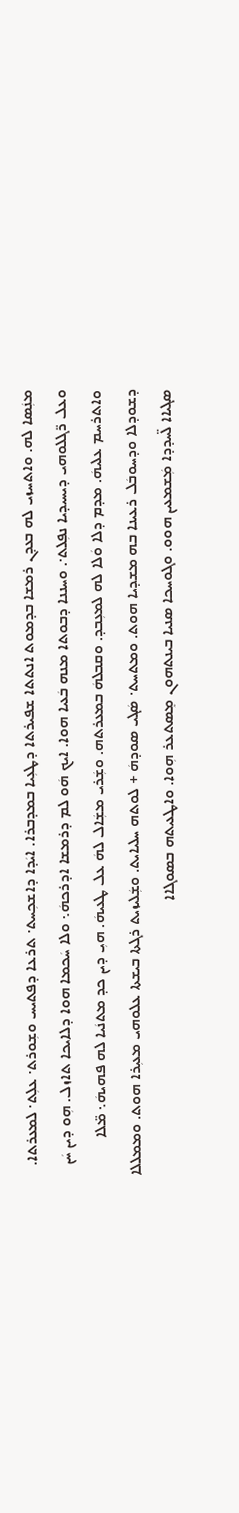ܡܢܲܣܐ ܠܗ. ܘܐܬܚܙܝ ܠܗ ܒܥܕܢ ܪܡܫܐ ܒܕܡܘܬ ܐܢܬܬܐ ܫܦܝܪܬܐ ܕܛܥܼܝܐ ܒܡܕܒܪܐ. ܐܝܿܕܐ ܕܐܫܟܼܚܬ܁ ܬܪܥܐ ܕܦܬܝܚ ܘܫܼܘܪܬ܁ ܥܠܼܬ܁ ܠܡܥܪܬܐ. ܘܥܠ ܪ̈ܓܠܘܗܝ ܕܝܚܝܕܝܐ ܢܦܼܠܬ܁. ܘܚܢܢܐ ܕܒܘܬܐ ܡܢܗ ܒܿܥܝܐ ܗܘܐ. ܐܝܟ ܗܿܘ ܠܡ ܕܪܡܫܐ ܐܕܪܟܗܿ܆ ܘܠܐ ܚܿܟܡܐ ܗܘܐ ܕܠܐܝܟܐ ܬܐܙܠ. ܗܼܘ ܕܝܢ ܚܿܢ ܘܐܬܪܚܡ ܥܠܝܗܿ. ܡܕܡ ܕܠܐ ܘܿܠܐ ܠܗ ܠܡܥܼܒܕ. ܘܩܒܠܗܿ ܒܡܥܪܬܗ. ܘܫܲܪܝ ܡܫܲܐܠ ܠܗܿ ܥܠ ܛܥܝܗܿ. ܗܝܼ ܕܝܢ ܟܕ ܡܬܢܿܝܐ ܠܗ ܦܗܝܗܿ܆ ܡ̈ܠܐ ܕܫܘܕܠܐ ܘܕܚܘܒܿܠ ܪܥܝܢܐ ܒܗ ܡܫܕܝܐ ܗܘܬ. ܘܡܬܚܬ܁ ܣܿܓܝ ܣܘܕܗܿ + ܠܘܬܗ ܚܠܝܐܝܬ. ܘܫܲܠܝܙܝܬ ܪܓܬܐ ܒܝܫܬܐ ܥܠܘܗܝ ܡܥܝܼܪܐ ܗܘܬ. ܘܡܡܠܠܐ ܣܓܝܐܐ ܠ̈ܚܕܕܐ ܡܲܫܡܥܝܢ ܗܘܘ. ܘܓܘܚܟܐ ܣܢܝܐ ܒܝܢܬܗܘܢ ܡܸܣܬܥܪ ܗܼܘܐ. ܘܐܛܥܝܬܗ ܒܣܘܓܐܐ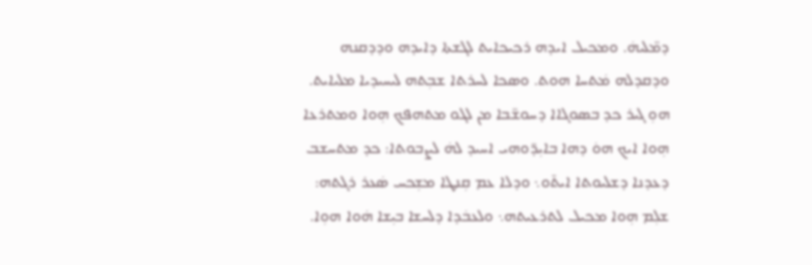ܕܡ̈ܠܝܗܿ. ܘܡܟܝܠ ܐܝܕܗ ܪܟܝܟܐܝܬ ܠܓܫܬܐ ܕܐܝܕܗ ܘܕܕܩܢܗ ܘܕܩܕܠܗ ܡܿܬܚܐ ܗܘܬ. ܘܣܟܐ ܠܚܪܬܐ ܫܒܼܬܗ ܠܝܚܝܕܝܐ ܡܠܝܐܝܬ.
ܗܘܼ ܓܝܪ ܟܕ ܒܣܘܓܐܐ ܕܚܘܫ̈ܒܐ ܡܢ ܠܓܘ ܡܬܗܦܟ ܗܼܘܐ ܘܡܬܪܥܐ ܗܼܘܐ ܐܝܟ ܗܘܿ ܕܗܐ ܒܐܝܼܕ̈ܘܗܝ ܐܚܝܕ ܠܗܿ ܠܨܒܘܬܐ: ܟܕ ܡܬܚܫܒ ܕܥܕܢܐ ܕܫܠܝܘܬܐ ܐܝܬ̄ܘ܆ ܘܕܠܐ ܥܡ ܩܼܢܛܐ ܡܫܼܟܚ ܣܿܥܪ ܪܓܬܗ: ܫܠ݂ܡ ܗܼܘܐ ܡܟܝܠ ܠܬܪܥܝܬܗ܆ ܘܠܥܒܿܕܐ ܕܠܚܫܐ ܒܝܼܫܐ ܗܿܘܐ ܗܘܼܐ.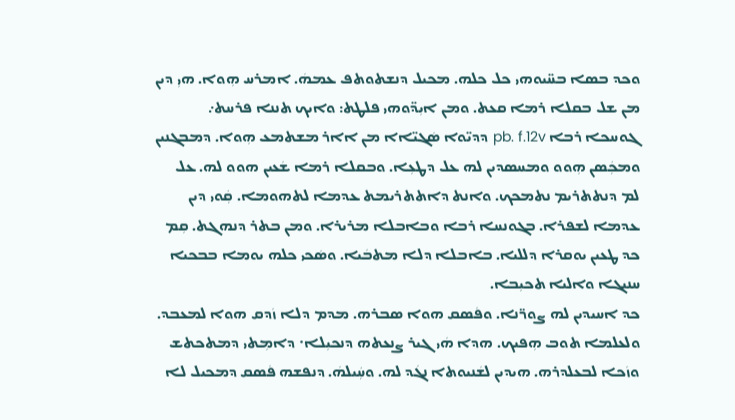ܘܟܕ ܒܣܐ ܒܚ̈ܝܘܗܝ ܟܠ ܟܠܗ. ܡܟܝܠ ܕܢܫܬܘܬܦ ܥܡܗܿ. ܐܡܪܚ ܗܼܘܐ. ܗܝܼ ܕܝܢ ܡܢ ܫܠ ܒܩܠܐ ܪܡܐ ܩܥܬ. ܘܡܢ ܐܝܼܕ̈ܘܗܝ ܦܠܛܬ: ܘܐܝܟ ܬܢܢܐ ܦܪܚܬ܇ ܓܘܚܟܐ ܪܒܐ pb. f.12v ܕܕܝ̈ܘܐ ܣܿܓܝ̈ܐܐ ܡܢ ܐܐܪ ܡܫܬܡܥ ܗܼܘܐ. ܕܡܒܓܢܝܢ ܘܡܟܲܣܢ ܗܼܘܘ ܘܡܚܣܕܝܢ ܠܗ ܥܠ ܕܛܥܼܐ. ܘܒܩܠܐ ܪܡܐ ܫܿܥܝܢ ܗܘܘ ܠܗ. ܥܠ ܠܡ ܕܢܬܬܪܝܡ ܢܬܡܟܟ. ܘܐܢܬ ܕܐܬܬܪܝܡܬ ܥܕܡܐ ܠܬܗܘܡܐ. ܩܲܘܝ ܕܝܢ ܥܕܡܐ ܠܫܦܪܐ. ܒܓܘܢܚܐ ܪܒܐ ܘܒܐܒܠܐ ܡܪܝܪܐ. ܘܡܢ ܒܬܪ ܕܢܗܓܬ. ܩܼܡ ܟܕ ܛܥܝܢ ܝܘܩܪܐ ܕܠܠܝܐ. ܒܐܒܠܐ ܕܠܐ ܡܬܒܿܝܐ. ܘܣܿܟܝ ܟܠܗ ܝܘܡܐ ܒܒܟܝܐ ܚܢܝܓܐ ܘܐܠܝܐ ܬܟܝܼܒܐ.
ܟܕ ܐܚܝܕܝܢ ܠܗ ܨܘܪ̈ܢܐ. ܘܦܿܣܩ ܗܘܐ ܣܒܪܗ. ܡܕܡ ܕܠܐ ܙܿܕܩ ܗܘܐ ܠܡܥܒܕ. ܘܠܥܠܡܐ ܬܘܒ ܗܼܦܝܟ. ܗܕܐ ܗܿܝ ܓܝܪ ܨܢܥܬܗ ܕܢܟܝܼܠܐ܁ ܕܐܡܼܬܝ ܕܡܬܟܬܫ ܘܙܿܟܐ ܠܒܥܠܕܪܗ. ܗܝܕܝܢ ܠܫܿܢܝܘܬܐ ܢܓܿܕ ܠܗ. ܘܚܲܝܠܗܿ. ܕܢܦܫܗ ܦܿܣܩ ܕܡܟܝܠ ܠܐ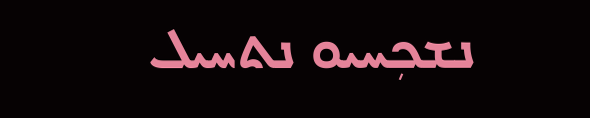ܢܫܟܼܚܝܘ ܢܬܚܝܠ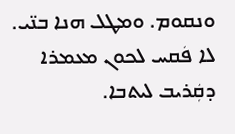ܘܢܩܘܡ. ܘܡܛܠ ܗܢܐ ܒܢ̈ܝ. ܠܐ ܦܿܩܚ ܠܟܘܢ ܡܥܡܪܐ ܕܩܲܪܝܒ ܠܝܬܒܐ.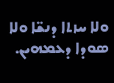ܘܠܐ ܚܙܬܐ ܕܢܫ̈ܐ ܘܠܐ ܣܘܕܐ ܕܥܡܗܝܢ.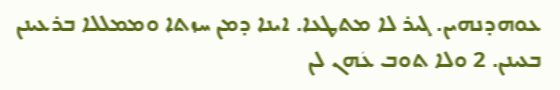ܥܘܗܕܢܗܝܢ. ܓܝܪ ܠܐ ܡܬܛܥܐ. ܐܝܢܐ ܕܡܢ ܚܙܬܐ ܘܡܡܠܠܐ ܒܪܥܝܢܢ ܒܥܝܢܢ. 2 ܘܠܐ ܬܘܒ ܥܿܗܢ ܠܢ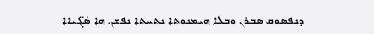ܕܢܦܣܘܩ ܣܒܪܢ ܘܒܠܐ ܗܝܡܢܘܬܐ ܢܬܚܬܐ ܢܦܫܢ. ܗܐ ܣܿܓ̈ܝܐܐ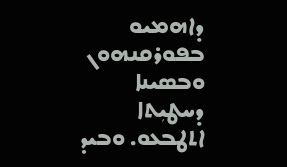ܕܐܗܡܝܘ ܒܦܘܪܩܢܗܘܢ ܘܒܣܝܢܐ ܕܚܛܝܼܬܐ ܐܬܛܒܥܘ. ܘܒܝܕ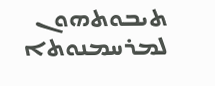ܬܝܒܘܬܗܘܢ ܠܡܪܚܡܢܘܬܐ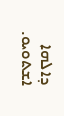ܕܐܠܗܐ ܐܫܬܘܝܘ.